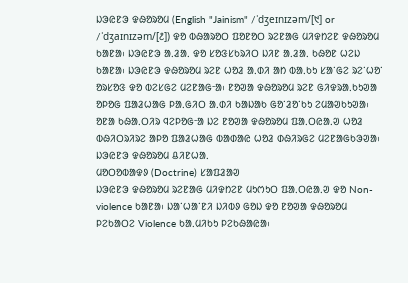ᱡᱳᱭᱱᱳ ᱫᱷᱚᱨᱚᱢ (English "Jainism" /ˈdʒeɪnɪzəm/[᱑] or /ˈdʒaɪnɪzəm/[᱒]) ᱫᱚ ᱵᱷᱟᱨᱚᱛ ᱯᱚᱱᱚᱛ ᱨᱮᱱᱟᱜ ᱢᱤᱫᱴᱮᱱ ᱫᱷᱚᱨᱚᱢ ᱠᱟᱱᱟ᱾ ᱡᱳᱭᱱᱳ ᱟᱹᱲᱟᱹ ᱫᱚ ᱥᱚᱝᱥᱠᱨᱤᱛ ᱡᱤᱱ ᱟᱹᱲᱟᱹ ᱠᱷᱚᱱ ᱦᱮᱡ ᱠᱟᱱᱟ᱾ ᱡᱳᱭᱱᱳ ᱫᱷᱚᱨᱚᱢ ᱨᱮᱱ ᱦᱚᱲ ᱟᱹᱰᱤ ᱟᱴ ᱵᱟᱹᱠᱩ ᱥᱟᱸᱜᱮ ᱨᱮᱸᱦᱚᱸ ᱚᱨᱥᱚᱝ ᱫᱚ ᱵᱮᱥᱜᱮ ᱢᱮᱱᱟᱜᱼᱟ᱾ ᱱᱚᱣᱟ ᱫᱷᱚᱨᱚᱢ ᱨᱮᱱ ᱜᱤᱫᱨᱟᱹᱠᱩᱣᱟ ᱚᱞᱚᱜ ᱯᱟᱲᱦᱟᱜ ᱞᱟᱹᱜᱤᱛ ᱟᱹᱰᱤ ᱠᱟᱡᱟᱠ ᱜᱚᱸᱲᱚᱸᱠᱩ ᱮᱢᱟᱣᱠᱩᱣᱟ᱾ ᱚᱱᱟ ᱠᱷᱟᱹᱛᱤᱨ ᱧᱮᱞᱚᱜᱼᱟ ᱡᱮ ᱱᱚᱣᱟ ᱫᱷᱚᱨᱚᱢ ᱯᱟᱹᱛᱭᱟᱹᱣ ᱦᱚᱲ ᱵᱷᱤᱛᱨᱤᱨᱮ ᱟᱞᱚ ᱯᱟᱲᱦᱟᱜ ᱵᱟᱰᱟᱭ ᱦᱚᱲ ᱰᱷᱤᱨᱜᱮ ᱢᱮᱱᱟᱜᱠᱳᱣᱟ᱾
ᱡᱳᱭᱱᱳ ᱫᱷᱚᱨᱚᱢ ᱪᱤᱱᱦᱟᱹ
ᱢᱚᱛᱚᱵᱟᱫᱽ (Doctrine) ᱥᱟᱯᱲᱟᱣ
ᱡᱳᱭᱱᱳ ᱫᱷᱚᱨᱚᱢ ᱨᱮᱱᱟᱜ ᱢᱤᱫᱴᱮᱱ ᱢᱩᱬᱩᱛ ᱯᱟᱹᱛᱭᱟᱹᱣ ᱫᱚ Non-violence ᱠᱟᱱᱟ᱾ ᱡᱟᱸᱦᱟᱸᱱᱤ ᱡᱤᱵᱽ ᱜᱚᱡ ᱫᱚ ᱱᱚᱣᱟ ᱫᱷᱚᱨᱚᱢ ᱞᱮᱠᱟᱛᱮ Violence ᱠᱟᱹᱢᱤᱠᱩ ᱞᱮᱠᱷᱟᱭᱟ᱾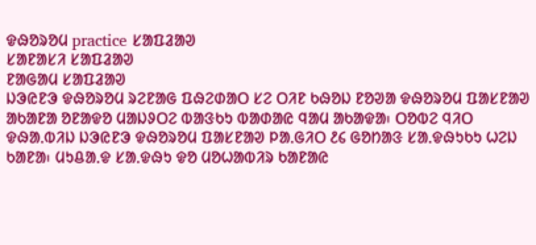ᱫᱷᱚᱨᱚᱢ practice ᱥᱟᱯᱲᱟᱣ
ᱥᱟᱱᱟᱥᱤ ᱥᱟᱯᱲᱟᱣ
ᱱᱟᱜᱟᱢ ᱥᱟᱯᱲᱟᱣ
ᱡᱳᱭᱱᱳ ᱫᱷᱚᱨᱚᱢ ᱨᱮᱱᱟᱜ ᱯᱷᱮᱰᱟᱛ ᱥᱮ ᱛᱤᱱ ᱠᱷᱚᱡ ᱱᱚᱣᱟ ᱫᱷᱚᱨᱚᱢ ᱯᱟᱥᱱᱟᱣ ᱟᱠᱟᱱᱟ ᱚᱱᱟᱫᱚ ᱢᱟᱡᱽᱛᱮ ᱵᱟᱝᱠᱩ ᱵᱟᱰᱟᱭ ᱧᱟᱢ ᱟᱠᱟᱫᱟ᱾ ᱛᱚᱵᱮ ᱧᱤᱛ ᱫᱷᱟᱹᱵᱤᱡ ᱡᱳᱭᱱᱳ ᱫᱷᱚᱨᱚᱢ ᱯᱟᱥᱱᱟᱣ ᱞᱟᱹᱜᱤᱛ ᱒᱔ ᱜᱚᱴᱟᱝ ᱥᱟᱹᱫᱷᱩᱠᱩ ᱦᱮᱡ ᱠᱟᱱᱟ᱾ ᱢᱩᱪᱟᱹᱫ ᱥᱟᱹᱫᱷᱩ ᱫᱚ ᱢᱚᱦᱟᱵᱤᱨ ᱠᱟᱱᱟᱭ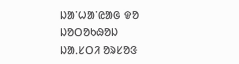ᱡᱟᱸᱦᱟᱸᱭᱟᱜ ᱫᱚ ᱡᱚᱛᱚᱠᱷᱚᱡ ᱡᱟᱹᱥᱛᱤ ᱚᱨᱥᱚᱝ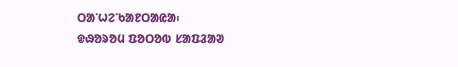ᱛᱟᱸᱦᱮᱸᱠᱟᱱᱛᱟᱭᱟ᱾
ᱫᱷᱚᱨᱚᱢ ᱯᱚᱛᱚᱵ ᱥᱟᱯᱲᱟᱣ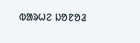ᱵᱟᱨᱦᱮ ᱡᱚᱱᱚᱲ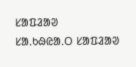ᱥᱟᱯᱲᱟᱣ
ᱥᱟᱹᱠᱷᱭᱟᱹᱛ ᱥᱟᱯᱲᱟᱣ